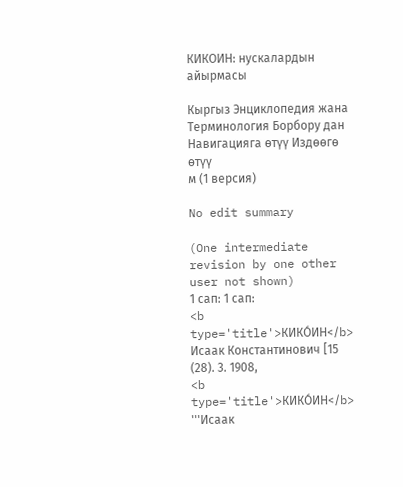КИКОИН: нускалардын айырмасы

Кыргыз Энциклопедия жана Терминология Борбору дан
Навигацияга өтүү Издөөгө өтүү
м (1 версия)

No edit summary

(One intermediate revision by one other user not shown)
1 сап: 1 сап:
<b type='title'>КИКО́ИН</b> Исаак Константинович [15 (28). 3. 1908,
<b type='title'>КИКО́ИН</b> '''Исаак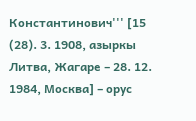Константинович''' [15 (28). 3. 1908, азыркы Литва, Жагаре – 28. 12. 1984, Москва] – орус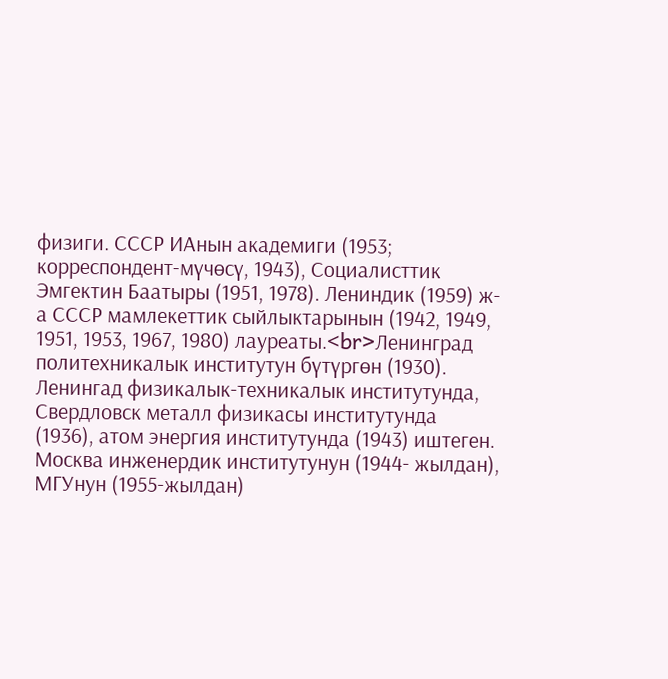физиги. СССР ИАнын академиги (1953; корреспондент-мүчөсү, 1943), Социалисттик Эмгектин Баатыры (1951, 1978). Лениндик (1959) ж-а СССР мамлекеттик сыйлыктарынын (1942, 1949, 1951, 1953, 1967, 1980) лауреаты.<br>Ленинград политехникалык институтун бүтүргөн (1930). Ленингад физикалык-техникалык институтунда, Свердловск металл физикасы институтунда (1936), атом энергия институтунда (1943) иштеген. Москва инженердик институтунун (1944- жылдан), МГУнун (1955-жылдан)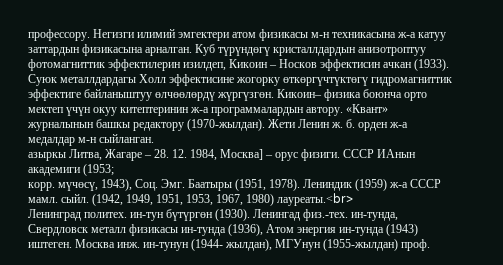профессору. Негизги илимий эмгектери атом физикасы м-н техникасына ж-а катуу заттардын физикасына арналган. Куб түрүндөгү кристаллдардын анизотроптуу фотомагниттик эффектилерин изилдеп, Кикоин – Носков эффектисин ачкан (1933). Суюк металлдардагы Холл эффектисине жогорку өткөргүчтүктөгү гидромагниттик эффектиге байланыштуу өлчөөлөрдү жүргүзгөн. Кикоин– физика боюнча орто мектеп үчүн окуу китептеринин ж-а программалардын автору. «Квант» журналынын башкы редактору (1970-жылдан). Жети Ленин ж. б. орден ж-а медалдар м-н сыйланган.
азыркы Литва, Жагаре – 28. 12. 1984, Москва] – орус физиги. СССР ИАнын академиги (1953;
корр. мүчөсү, 1943), Соц. Эмг. Баатыры (1951, 1978). Лениндик (1959) ж-а СССР мамл. сыйл. (1942, 1949, 1951, 1953, 1967, 1980) лауреаты.<br>
Ленинград политех. ин-тун бүтүргөн (1930). Ленингад физ.-тех. ин-тунда, Свердловск металл физикасы ин-тунда (1936), Атом энергия ин-тунда (1943) иштеген. Москва инж. ин-тунун (1944- жылдан), МГУнун (1955-жылдан) проф.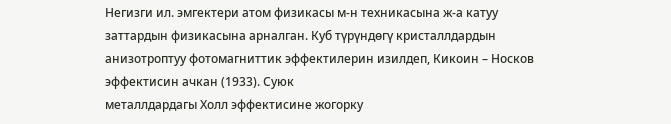Негизги ил. эмгектери атом физикасы м-н техникасына ж-а катуу заттардын физикасына арналган. Куб түрүндөгү кристаллдардын анизотроптуу фотомагниттик эффектилерин изилдеп, Кикоин – Носков эффектисин ачкан (1933). Суюк
металлдардагы Холл эффектисине жогорку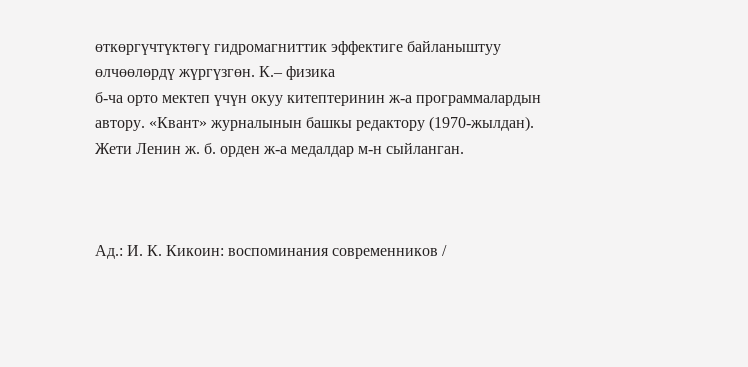өткөргүчтүктөгү гидромагниттик эффектиге байланыштуу өлчөөлөрдү жүргүзгөн. К.– физика
б-ча орто мектеп үчүн окуу китептеринин ж-а программалардын автору. «Квант» журналынын башкы редактору (1970-жылдан). Жети Ленин ж. б. орден ж-а медалдар м-н сыйланган.



Ад.: И. К. Кикоин: воспоминания современников /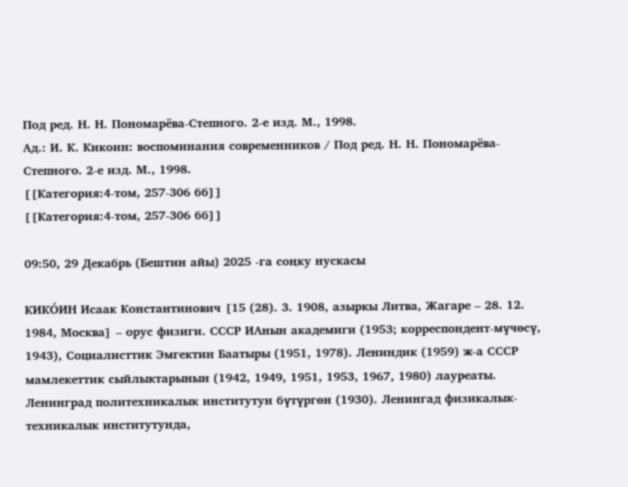Под ред. Н. Н. Пономарёва-Степного. 2-е изд. М., 1998.
Ад.: И. К. Кикоин: воспоминания современников / Под ред. Н. Н. Пономарёва-Степного. 2-е изд. М., 1998.
[[Категория:4-том, 257-306 бб]]
[[Категория:4-том, 257-306 бб]]

09:50, 29 Декабрь (Бештин айы) 2025 -га соңку нускасы

КИКО́ИН Исаак Константинович [15 (28). 3. 1908, азыркы Литва, Жагаре – 28. 12. 1984, Москва] – орус физиги. СССР ИАнын академиги (1953; корреспондент-мүчөсү, 1943), Социалисттик Эмгектин Баатыры (1951, 1978). Лениндик (1959) ж-а СССР мамлекеттик сыйлыктарынын (1942, 1949, 1951, 1953, 1967, 1980) лауреаты.
Ленинград политехникалык институтун бүтүргөн (1930). Ленингад физикалык-техникалык институтунда,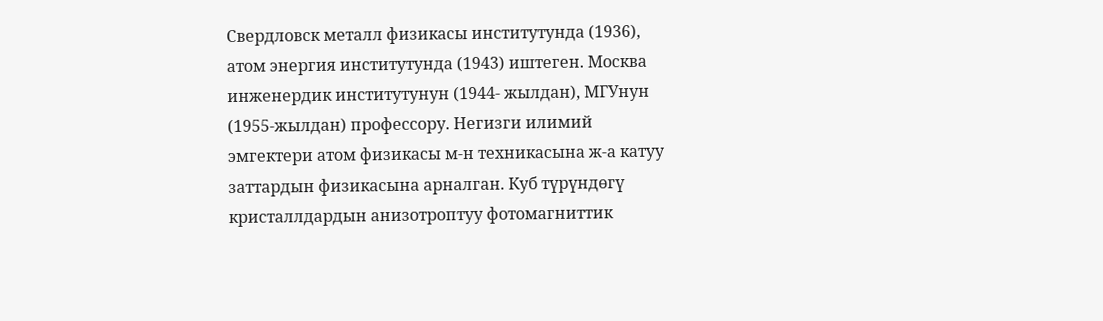Свердловск металл физикасы институтунда (1936), атом энергия институтунда (1943) иштеген. Москва инженердик институтунун (1944- жылдан), МГУнун (1955-жылдан) профессору. Негизги илимий эмгектери атом физикасы м-н техникасына ж-а катуу заттардын физикасына арналган. Куб түрүндөгү кристаллдардын анизотроптуу фотомагниттик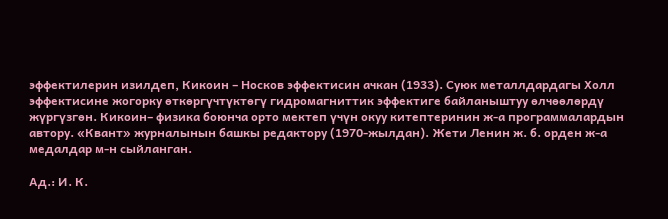эффектилерин изилдеп, Кикоин – Носков эффектисин ачкан (1933). Суюк металлдардагы Холл эффектисине жогорку өткөргүчтүктөгү гидромагниттик эффектиге байланыштуу өлчөөлөрдү жүргүзгөн. Кикоин– физика боюнча орто мектеп үчүн окуу китептеринин ж-а программалардын автору. «Квант» журналынын башкы редактору (1970-жылдан). Жети Ленин ж. б. орден ж-а медалдар м-н сыйланган.

Ад.: И. К.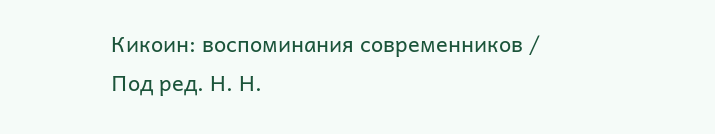Кикоин: воспоминания современников / Под ред. Н. Н.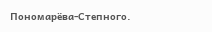Пономарёва-Степного.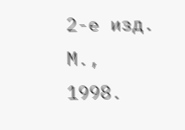2-е изд. М., 1998.